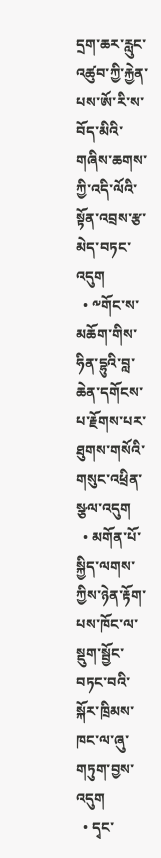དྲག་ཆར་རླུང་འཚུབ་ཀྱི་རྐྱེན་པས་ཨོ་རི་ས་བོད་མིའི་གཞིས་ཆགས་ཀྱི་འདི་ལོའི་སྟོན་འབྲས་རྩ་མེད་བཏང་འདུག
  • ༸གོང་ས་མཆོག་གིས་ཧིན་དྷུའི་བླ་ཆེན་དགོངས་པ་རྗོགས་པར་ཐུགས་གསོའི་གསུང་འཕྲིན་སྩལ་འདུག
  • མགོན་པོ་སྐྱིད་ལགས་ཀྱིས་ཉེན་རྟོག་པས་ཁོང་ལ་སྡུག་སྦྱོང་བཏང་བའི་སྐོར་ཁྲིམས་ཁང་ལ་ཞུ་གཏུག་བྱས་འདུག
  • དྭང་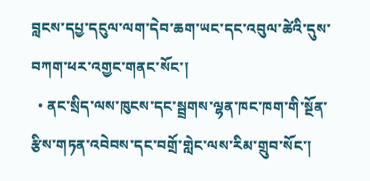བླངས་དཔྱ་དངུལ་ལག་དེབ་ཆག་ཡང་དང་འབུལ་ཚེའི་དུས་བཀག་ཕར་འགྱང་གནང་སོང་།
  • ནང་སྲིད་ལས་ཁུངས་དང་སྦྲགས་ལྷན་ཁང་ཁག་གི་སྔོན་རྩིས་གཏན་འབེབས་དང་བགྲོ་གླེང་ལས་རིམ་གྲུབ་སོང་།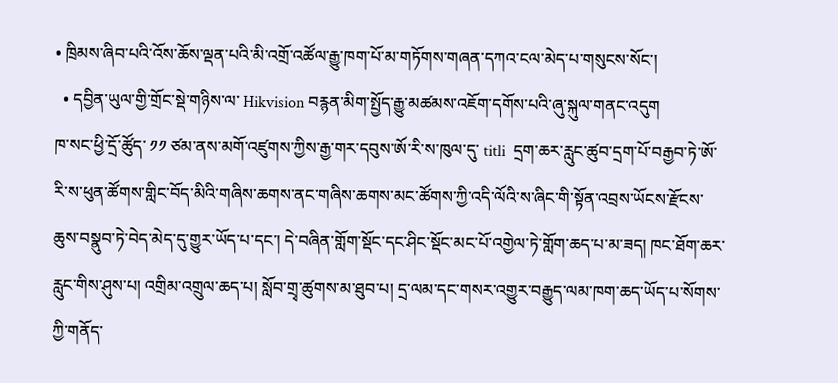• ཁྲིམས་ཞིབ་པའི་འོས་ཆོས་ལྡན་པའི་མི་འགྲོ་འཚོལ་རྒྱུ་ཁག་པོ་མ་གཏོགས་གཞན་དཀའ་ངལ་མེད་པ་གསུངས་སོང་།
  • དབྱིན་ཡུལ་གྱི་གྲོང་སྡེ་གཉིས་ལ་ Hikvision བརྙན་མིག་སྤྱོད་རྒྱུ་མཚམས་འཇོག་དགོས་པའི་ཞུ་སྐུལ་གནང་འདུག
ཁ་སང་ཕྱི་དྲོ་ཚོུད་ ༡༡ ཙམ་ནས་མགོ་འཛུགས་ཀྱིས་རྒྱ་གར་དབུས་ཨོ་རི་ས་ཁུལ་དུ་ titli  དྲག་ཆར་རླུང་ཚུབ་དྲག་པོ་བརྒྱབ་ཏེ་ཨོ་རི་ས་ཕུན་ཚོགས་གླིང་བོད་མིའི་གཞིས་ཆགས་ནང་གཞིས་ཆགས་མང་ཚོགས་ཀྱི་འདི་ལོའི་ས་ཞིང་གི་སྟོན་འབྲས་ཡོངས་རྫོངས་ཆུས་བསྣུབ་ཏེ་བེད་མེད་དུ་གྱུར་ཡོད་པ་དང་། དེ་བཞིན་གློག་སྡོང་དང་ཤིང་སྡོང་མང་པོ་འགྱེལ་ཏེ་གློག་ཆད་པ་མ་ཟད། ཁང་ཐོག་ཆར་རླུང་གིས་ཤུས་པ། འགྲིམ་འགྲུལ་ཆད་པ། སློབ་གྲྭ་ཚུགས་མ་ཐུབ་པ། དྲ་ལམ་དང་གསར་འགྱུར་བརྒྱུད་ལམ་ཁག་ཆད་ཡོད་པ་སོགས་ཀྱི་གནོད་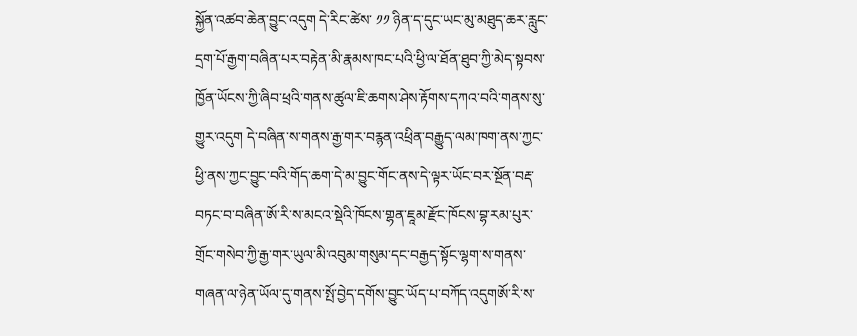སྐྱོན་འཚབ་ཆེན་བྱུང་འདུག དེ་རིང་ཚེས་ ༡༡ ཉིན་ད་དུང་ཡང་མུ་མཐུད་ཆར་རླུང་དྲག་པོ་རྒྱག་བཞིན་པར་བརྟེན་མི་རྣམས་ཁང་པའི་ཕྱི་ལ་ཐོན་ཐུབ་ཀྱི་མེད་སྟབས་ཁྱོན་ཡོངས་ཀྱི་ཞིབ་ཕྲའི་གནས་ཚུལ་ཇི་ཆགས་ཤེས་རྟོགས་དཀའ་བའི་གནས་སུ་གྱུར་འདུག དེ་བཞིན་ས་གནས་རྒྱ་གར་བརྙན་འཕྲིན་བརྒྱུད་ལམ་ཁག་ནས་ཀྱང་ཕྱི་ནས་ཀྱང་བྱུང་བའི་གོད་ཆག་དེ་མ་བྱུང་གོང་ནས་དེ་ལྟར་ཡོང་བར་སྔོན་བརྡ་བཏང་བ་བཞིན་ཨོ་རི་ས་མངའ་སྡེའི་ཁོངས་གྷན་ཇཱམ་རྫོང་ཁོངས་བྷ་རམ་པུར་གྲོང་གསེབ་ཀྱི་རྒྱ་གར་ཡུལ་མི་འབུམ་གསུམ་དང་བརྒྱད་སྟོང་ལྷག་ས་གནས་གཞན་ལ་ཉེན་ཡོལ་དུ་གནས་སྤོ་བྱེད་དགོས་བྱུང་ཡོད་པ་བཀོད་འདུགཨོ་རི་ས་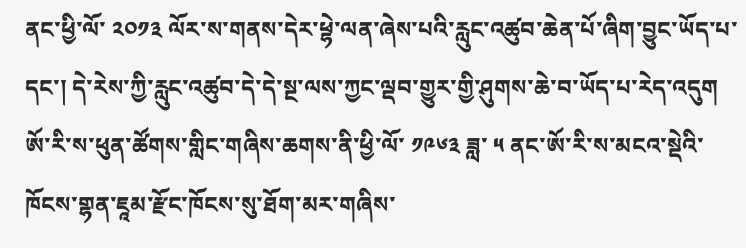ནང་ཕྱི་ལོ་ ༢༠༡༣ ལོར་ས་གནས་དེར་ཕྷེ་ལན་ཞེས་པའི་རླུང་འཚུབ་ཆེན་པོ་ཞིག་བྱུང་ཡོད་པ་དང་། དེ་རེས་ཀྱི་རླུང་འཚུབ་དེ་དེ་སྔ་ལས་ཀྱང་ལྡབ་གྱུར་གྱི་ཤུགས་ཆེ་བ་ཡོད་པ་རེད་འདུག ཨོ་རི་ས་ཕུན་ཚོགས་གླིང་གཞིས་ཆགས་ནི་ཕྱི་ལོ་ ༡༩༦༣ ཟླ་ ༥ ནང་ཨོ་རི་ས་མངའ་སྡེའི་ཁོངས་གྷན་ཇཱམ་རྫོང་ཁོངས་སུ་ཐོག་མར་གཞིས་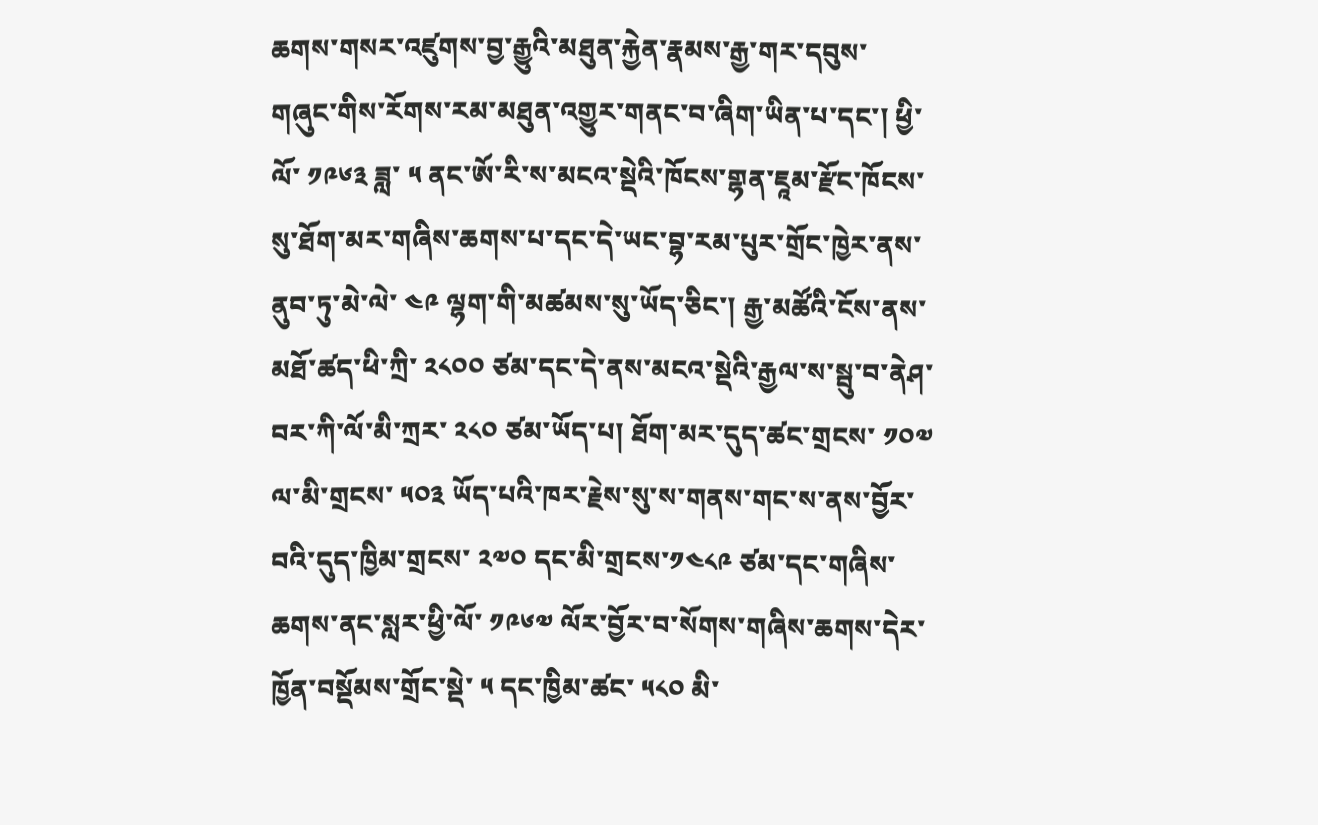ཆགས་གསར་འཛུགས་བྱ་རྒྱུའི་མཐུན་རྐྱེན་རྣམས་རྒྱ་གར་དབུས་གཞུང་གིས་རོགས་རམ་མཐུན་འགྱུར་གནང་བ་ཞིག་ཡིན་པ་དང་། ཕྱི་ལོ་ ༡༩༦༣ ཟླ་ ༥ ནང་ཨོ་རི་ས་མངའ་སྡེའི་ཁོངས་གྷན་ཇཱམ་རྫོང་ཁོངས་སུ་ཐོག་མར་གཞིས་ཆགས་པ་དང་དེ་ཡང་བྷ་རམ་པུར་གྲོང་ཁྱེར་ནས་ནུབ་ཏུ་མེ་ལེ་ ༤༩ ལྷག་གི་མཚམས་སུ་ཡོད་ཅིང་། རྒྱ་མཚོའི་ངོས་ནས་མཐོ་ཚད་ཕི་ཀྲི་ ༢༨༠༠ ཙམ་དང་དེ་ནས་མངའ་སྡེའི་རྒྱལ་ས་སྦུ་བ་ནེཤ་བར་ཀི་ལོ་མི་ཀྲར་ ༢༨༠ ཙམ་ཡོད་པ། ཐོག་མར་དུད་ཚང་གྲངས་ ༡༠༧ ལ་མི་གྲངས་ ༥༠༣ ཡོད་པའི་ཁར་རྗེས་སུ་ས་གནས་གང་ས་ནས་བྱོར་བའི་དུད་ཁྱིམ་གྲངས་ ༢༧༠ དང་མི་གྲངས་༡༤༨༩ ཙམ་དང་གཞིས་ཆགས་ནང་སླར་ཕྱི་ལོ་ ༡༩༦༧ ལོར་བྱོར་བ་སོགས་གཞིས་ཆགས་དེར་ཁྱོན་བསྡོམས་གྲོང་སྡེ་ ༥ དང་ཁྱིམ་ཚང་ ༥༨༠ མི་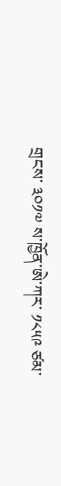གྲངས་ ༣༠༡༧ ས་ཁྱོན་ཨེ་ཀར་ ༡༨༥༩ ཙམ་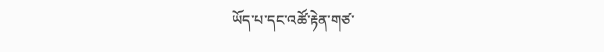ཡོད་པ་དང་འཚོ་རྟེན་གཙ་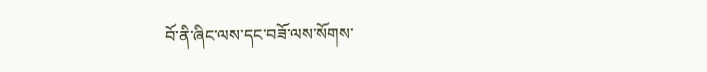བོ་ནི་ཞིང་ལས་དང་བཟོ་ལས་སོགས་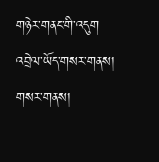གཉེར་གནང་གི་འདུག
འབྲེལ་ཡོད་གསར་གནས།
གསར་གནས།